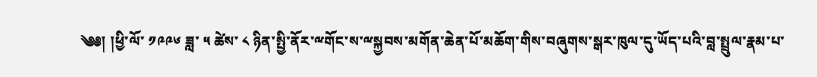༄༅། །ཕྱི་ལོ་ ༡༩༩༦ ཟླ་ ༥ ཚེས་ ༨ ཉིན་སྤྱི་ནོར་ྋགོང་ས་ྋསྐྱབས་མགོན་ཆེན་པོ་མཆོག་གིས་བཞུགས་སྒར་ཁུལ་དུ་ཡོད་པའི་བླ་སྤྲུལ་རྣམ་པ་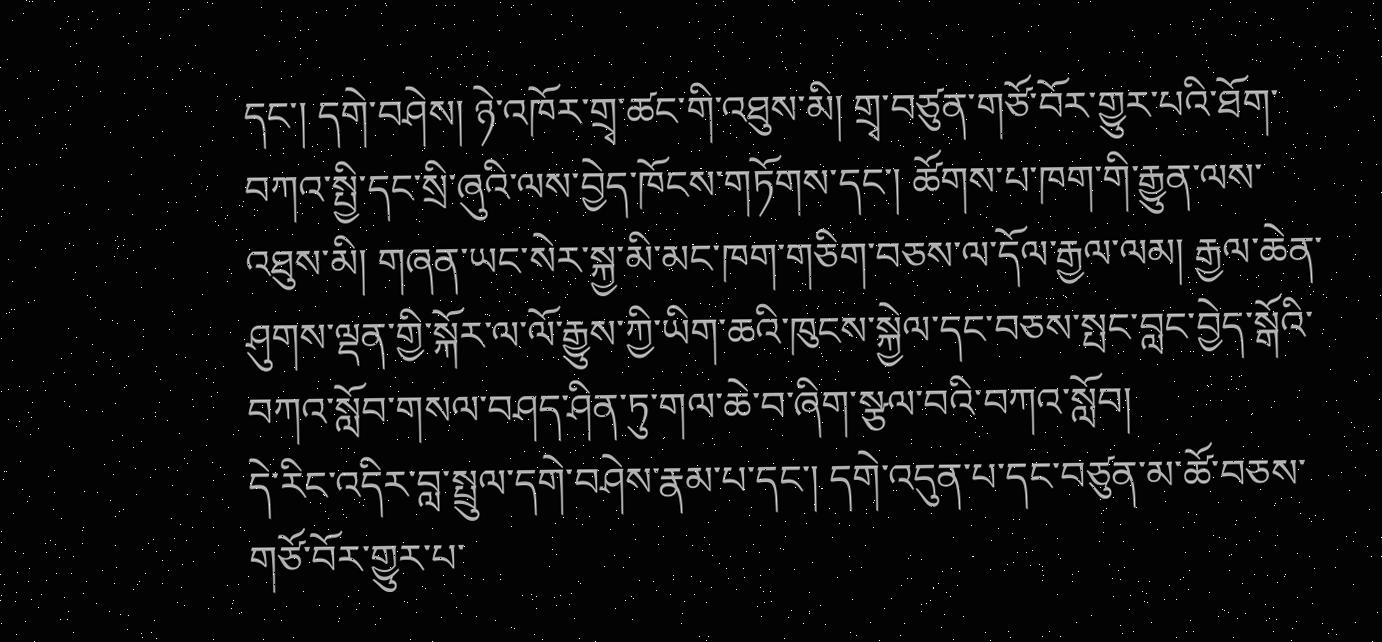དང་། དགེ་བཤེས། ཉེ་འཁོར་གྲྭ་ཚང་གི་འཐུས་མི། གྲྭ་བཙུན་གཙོ་བོར་གྱུར་པའི་ཐོག་བཀའ་སྤྱི་དང་སྲི་ཞུའི་ལས་བྱེད་ཁོངས་གཏོགས་དང་། ཚོགས་པ་ཁག་གི་རྒྱུན་ལས་འཐུས་མི། གཞན་ཡང་སེར་སྐྱ་མི་མང་ཁག་གཅིག་བཅས་ལ་དོལ་རྒྱལ་ལམ། རྒྱལ་ཆེན་ཤུགས་ལྡན་གྱི་སྐོར་ལ་ལོ་རྒྱུས་ཀྱི་ཡིག་ཆའི་ཁུངས་སྐྱེལ་དང་བཅས་སྤང་བླང་བྱེད་སྒོའི་བཀའ་སློབ་གསལ་བཤད་ཤིན་ཏུ་གལ་ཆེ་བ་ཞིག་སྩལ་བའི་བཀའ་སློབ།
དེ་རིང་འདིར་བླ་སྤྲུལ་དགེ་བཤེས་རྣམ་པ་དང་། དགེ་འདུན་པ་དང་བཙུན་མ་ཚོ་བཅས་གཙོ་བོར་གྱུར་པ་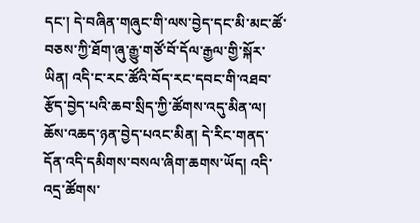དང་། དེ་བཞིན་གཞུང་གི་ལས་བྱེད་དང་མི་མང་ཚོ་བཅས་ཀྱི་ཐོག་ཞུ་རྒྱུ་གཙོ་བོ་དོལ་རྒྱལ་གྱི་སྐོར་ཡིན། འདི་ང་རང་ཚོའི་བོད་རང་དབང་གི་འཐབ་རྩོད་བྱེད་པའི་ཆབ་སྲིད་ཀྱི་ཚོགས་འདུ་མིན་ལ། ཆོས་འཆད་ཉན་བྱེད་པའང་མིན། དེ་རིང་གནད་དོན་འདི་དམིགས་བསལ་ཞིག་ཆགས་ཡོད། འདི་འདྲ་ཚོགས་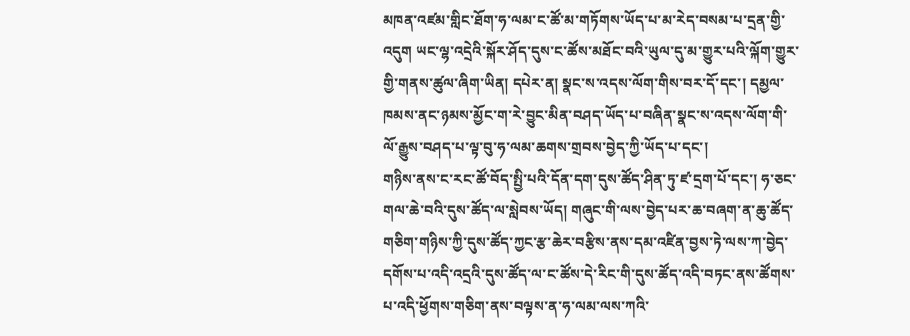མཁན་འཛམ་གླིང་ཐོག་ཧ་ལམ་ང་ཚོ་མ་གཏོགས་ཡོད་པ་མ་རེད་བསམ་པ་དྲན་གྱི་འདུག ཡང་ལྷ་འདྲེའི་སྐོར་ཤོད་དུས་ང་ཚོས་མཐོང་བའི་ཡུལ་དུ་མ་གྱུར་པའི་ལྐོག་གྱུར་གྱི་གནས་ཚུལ་ཞིག་ཡིན། དཔེར་ན། སྣང་ས་འདས་ལོག་གིས་བར་དོ་དང་། དམྱལ་ཁམས་ནང་ཉམས་མྱོང་ག་རེ་བྱུང་མིན་བཤད་ཡོད་པ་བཞིན་སྣང་ས་འདས་ལོག་གི་ལོ་རྒྱུས་བཤད་པ་ལྟ་བུ་ཧ་ལམ་ཆགས་གྲབས་བྱེད་ཀྱི་ཡོད་པ་དང་།
གཉིས་ནས་ང་རང་ཚོ་བོད་སྤྱི་པའི་དོན་དག་དུས་ཚོད་ཤིན་ཏུ་ཛ་དྲག་པོ་དང་། ཧ་ཅང་གལ་ཆེ་བའི་དུས་ཚོད་ལ་སླེབས་ཡོད། གཞུང་གི་ལས་བྱེད་པར་ཆ་བཞག་ན་ཆུ་ཚོད་གཅིག་གཉིས་ཀྱི་དུས་ཚོད་ཀྱང་རྩ་ཆེར་བརྩིས་ནས་དམ་འཛིན་བྱས་ཏེ་ལས་ཀ་བྱེད་དགོས་པ་འདི་འདྲའི་དུས་ཚོད་ལ་ང་ཚོས་དེ་རིང་གི་དུས་ཚོད་འདི་བཏང་ནས་ཚོགས་པ་འདི་ཕྱོགས་གཅིག་ནས་བལྟས་ན་ཧ་ལམ་ལས་ཀའི་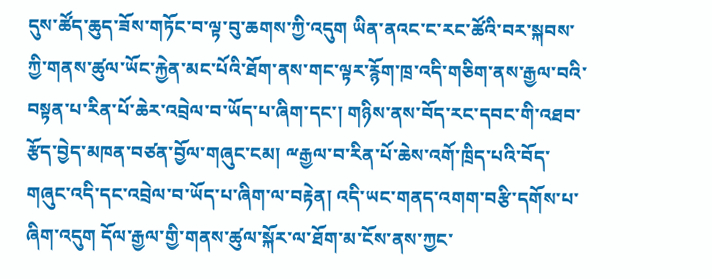དུས་ཚོད་ཆུད་ཟོས་གཏོང་བ་ལྟ་བུ་ཆགས་ཀྱི་འདུག ཡིན་ནའང་ང་རང་ཚོའི་བར་སྐབས་ཀྱི་གནས་ཚུལ་ཡོང་རྐྱེན་མང་པོའི་ཐོག་ནས་གང་ལྟར་རྙོག་ཁྲ་འདི་གཅིག་ནས་རྒྱལ་བའི་བསྟན་པ་རིན་པོ་ཆེར་འབྲེལ་བ་ཡོད་པ་ཞིག་དང་། གཉིས་ནས་བོད་རང་དབང་གི་འཐབ་རྩོད་བྱེད་མཁན་བཙན་བྱོལ་གཞུང་ངམ། ྋརྒྱལ་བ་རིན་པོ་ཆེས་འགོ་ཁྲིད་པའི་བོད་གཞུང་འདི་དང་འབྲེལ་བ་ཡོད་པ་ཞིག་ལ་བརྟེན། འདི་ཡང་གནད་འགག་བརྩི་དགོས་པ་ཞིག་འདུག དོལ་རྒྱལ་གྱི་གནས་ཚུལ་སྐོར་ལ་ཐོག་མ་ངོས་ནས་ཀྱང་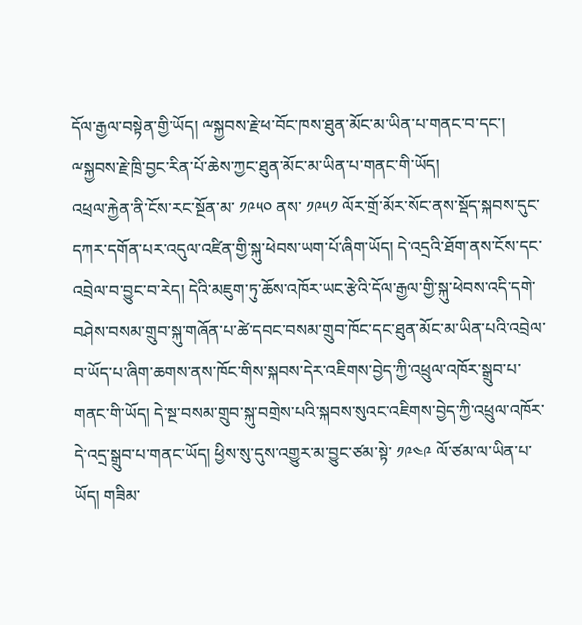དོལ་རྒྱལ་བསྟེན་གྱི་ཡོད། ྋསྐྱབས་རྗེ་ཕ་བོང་ཁས་ཐུན་མོང་མ་ཡིན་པ་གནང་བ་དང་། ྋསྐྱབས་རྗེ་ཁྲི་བྱང་རིན་པོ་ཆེས་ཀྱང་ཐུན་མོང་མ་ཡིན་པ་གནང་གི་ཡོད།
འཕྲལ་རྐྱེན་ནི་ངོས་རང་སྔོན་མ་ ༡༩༥༠ ནས་ ༡༩༥༡ ལོར་གྲོ་མོར་སོང་ནས་སྡོད་སྐབས་དུང་དཀར་དགོན་པར་འདུལ་འཛིན་གྱི་སྐུ་ཕེབས་ཡག་པོ་ཞིག་ཡོད། དེ་འདྲའི་ཐོག་ནས་ངོས་དང་འབྲེལ་བ་བྱུང་བ་རེད། དེའི་མཇུག་ཏུ་ཆོས་འཁོར་ཡང་རྩེའི་དོལ་རྒྱལ་གྱི་སྐུ་ཕེབས་འདི་དགེ་བཤེས་བསམ་གྲུབ་སྐུ་གཞོན་པ་ཚེ་དབང་བསམ་གྲུབ་ཁོང་དང་ཐུན་མོང་མ་ཡིན་པའི་འབྲེལ་བ་ཡོད་པ་ཞིག་ཆགས་ནས་ཁོང་གིས་སྐབས་དེར་འཇིགས་བྱེད་ཀྱི་འཕྲུལ་འཁོར་སྒྲུབ་པ་གནང་གི་ཡོད། དེ་སྔ་བསམ་གྲུབ་སྐུ་བགྲེས་པའི་སྐབས་སུའང་འཇིགས་བྱེད་ཀྱི་འཕྲུལ་འཁོར་དེ་འདྲ་སྒྲུབ་པ་གནང་ཡོད། ཕྱིས་སུ་དུས་འགྱུར་མ་བྱུང་ཙམ་སྟེ་ ༡༩༤༩ ལོ་ཙམ་ལ་ཡིན་པ་ཡོད། གཟིམ་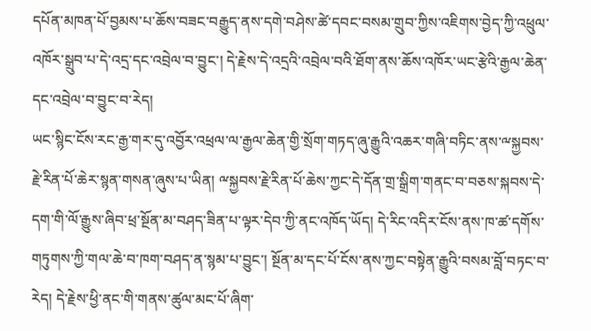དཔོན་མཁན་པོ་བྱམས་པ་ཆོས་བཟང་བརྒྱུད་ནས་དགེ་བཤེས་ཚེ་དབང་བསམ་གྲུབ་ཀྱིས་འཇིགས་བྱེད་ཀྱི་འཕྲུལ་འཁོར་སྒྲུབ་པ་དེ་འདྲ་དང་འབྲེལ་བ་བྱུང་། དེ་རྗེས་དེ་འདྲའི་འབྲེལ་བའི་ཐོག་ནས་ཆོས་འཁོར་ཡང་རྩེའི་རྒྱལ་ཆེན་དང་འབྲེལ་བ་བྱུང་བ་རེད།
ཡང་སྙིང་ངོས་རང་རྒྱ་གར་དུ་འབྱོར་འཕྲལ་ལ་རྒྱལ་ཆེན་གྱི་སྲོག་གཏད་ཞུ་རྒྱུའི་འཆར་གཞི་བཏིང་ནས་ྋསྐྱབས་རྗེ་རིན་པོ་ཆེར་སྙན་གསན་ཞུས་པ་ཡིན། ྋསྐྱབས་རྗེ་རིན་པོ་ཆེས་ཀྱང་དེ་དོན་གྲ་སྒྲིག་གནང་བ་བཅས་སྐབས་དེ་དག་གི་ལོ་རྒྱུས་ཞིབ་ཕྲ་སྔོན་མ་བཤད་ཟིན་པ་ལྟར་དེབ་ཀྱི་ནང་འཁོད་ཡོད། དེ་རིང་འདིར་ངོས་ནས་ཁ་ཚ་དགོས་གཏུགས་ཀྱི་གལ་ཆེ་བ་ཁག་བཤད་ན་སྙམ་པ་བྱུང་། སྔོན་མ་དང་པོ་ངོས་ནས་ཀྱང་བསྟེན་རྒྱུའི་བསམ་བློ་བཏང་བ་རེད། དེ་རྗེས་ཕྱི་ནང་གི་གནས་ཚུལ་མང་པོ་ཞིག་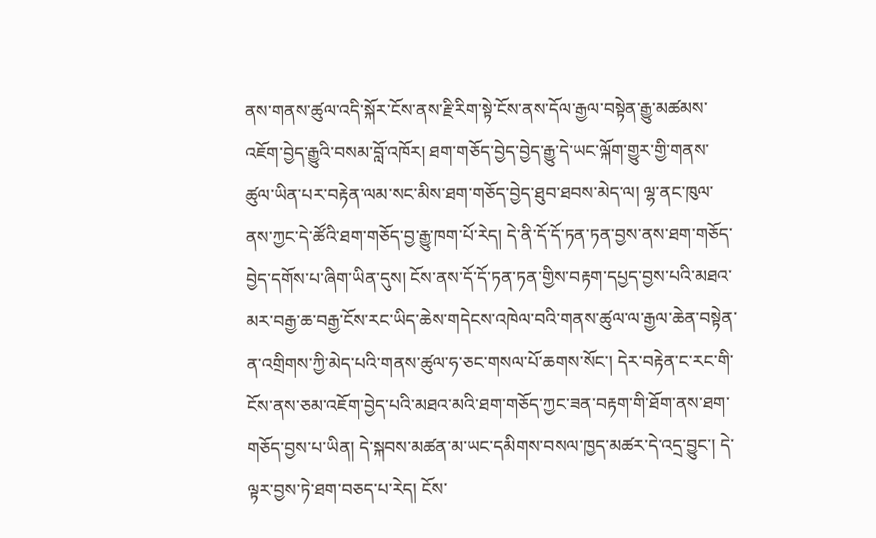ནས་གནས་ཚུལ་འདི་སྐོར་ངོས་ནས་རྗི་རིག་སྟེ་ངོས་ནས་དོལ་རྒྱལ་བསྟེན་རྒྱུ་མཚམས་འཇོག་བྱེད་རྒྱུའི་བསམ་བློ་འཁོར། ཐག་གཅོད་བྱེད་བྱེད་རྒྱུ་དེ་ཡང་ལྐོག་གྱུར་གྱི་གནས་ཚུལ་ཡིན་པར་བརྟེན་ལམ་སང་མིས་ཐག་གཅོད་བྱེད་ཐུབ་ཐབས་མེད་ལ། ལྷ་ནང་ཁུལ་ནས་ཀྱང་དེ་ཚོའི་ཐག་གཅོད་བྱ་རྒྱུ་ཁག་པོ་རེད། དེ་ནི་དོ་དོ་ཏན་ཏན་བྱས་ནས་ཐག་གཅོད་བྱེད་དགོས་པ་ཞིག་ཡིན་དུས། ངོས་ནས་དོ་དོ་ཏན་ཏན་གྱིས་བརྟག་དཔྱད་བྱས་པའི་མཐའ་མར་བརྒྱ་ཆ་བརྒྱ་ངོས་རང་ཡིད་ཆེས་གདེངས་འཁེལ་བའི་གནས་ཚུལ་ལ་རྒྱལ་ཆེན་བསྟེན་ན་འགྲིགས་ཀྱི་མེད་པའི་གནས་ཚུལ་ཧ་ཅང་གསལ་པོ་ཆགས་སོང་། དེར་བརྟེན་ང་རང་གི་ངོས་ནས་ཅམ་འཇོག་བྱེད་པའི་མཐའ་མའི་ཐག་གཅོད་ཀྱང་ཟན་བརྟག་གི་ཐོག་ནས་ཐག་གཅོད་བྱས་པ་ཡིན། དེ་སྐབས་མཚན་མ་ཡང་དམིགས་བསལ་ཁྱད་མཚར་དེ་འདྲ་བྱུང་། དེ་ལྟར་བྱས་ཏེ་ཐག་བཅད་པ་རེད། ངོས་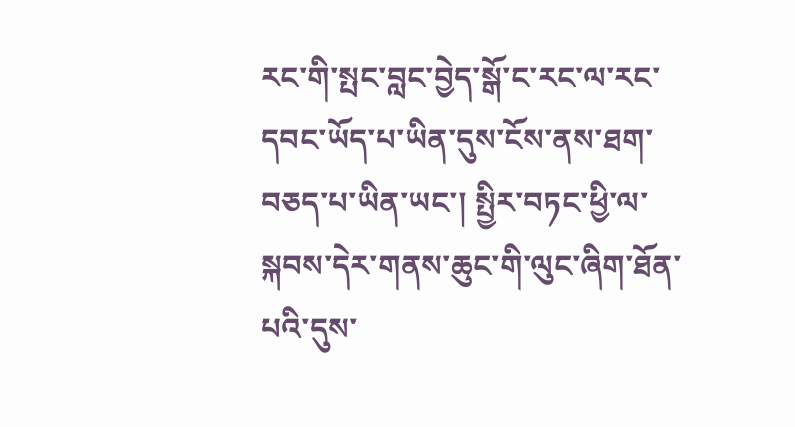རང་གི་སྤང་བླང་བྱེད་སྒོ་ང་རང་ལ་རང་དབང་ཡོད་པ་ཡིན་དུས་ངོས་ནས་ཐག་བཅད་པ་ཡིན་ཡང་། སྤྱིར་བཏང་ཕྱི་ལ་སྐབས་དེར་གནས་ཆུང་གི་ལུང་ཞིག་ཐོན་པའི་དུས་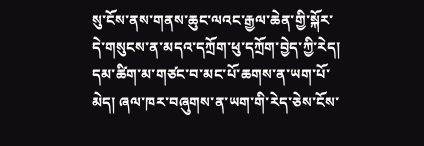སུ་ངོས་ནས་གནས་ཆུང་ལའང་རྒྱལ་ཆེན་གྱི་སྐོར་དེ་གསུངས་ན་མདའ་དཀྲོག་ཕུ་དཀྲོག་བྱེད་ཀྱི་རེད། དམ་ཚིག་མ་གཙང་བ་མང་པོ་ཆགས་ན་ཡག་པོ་མེད། ཞལ་ཁར་བཞུགས་ན་ཡག་གི་རེད་ཅེས་ངོས་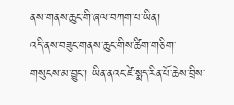ནས་གནས་ཆུང་གི་ཞལ་བཀག་པ་ཡིན།
འདི་ནས་བཟུང་གནས་ཆུང་གིས་ཚིག་གཅིག་གསུངས་མ་བྱུང་། ཡིན་ནའང་ཛེ་སྨད་རིན་པོ་ཆེས་བྲིས་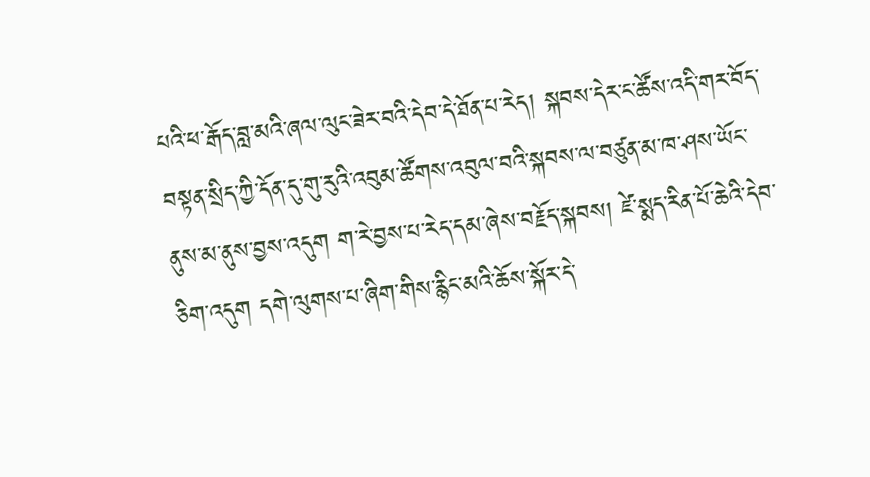པའི་ཕ་རྒོད་བླ་མའི་ཞལ་ལུང་ཟེར་བའི་དེབ་དེ་ཐོན་པ་རེད། སྐབས་དེར་ང་ཚོས་འདི་གར་བོད་བསྟན་སྲིད་ཀྱི་དོན་དུ་གུ་རུའི་འབུམ་ཚོགས་འབུལ་བའི་སྐབས་ལ་བཙུན་མ་ཁ་ཤས་ཡོང་ནུས་མ་ནུས་བྱས་འདུག ག་རེ་བྱས་པ་རེད་དམ་ཞེས་བརྗོད་སྐབས། ཛེ་སྨད་རིན་པོ་ཆེའི་དེབ་ཅིག་འདུག དགེ་ལུགས་པ་ཞིག་གིས་རྙིང་མའི་ཆོས་སྐོར་དེ་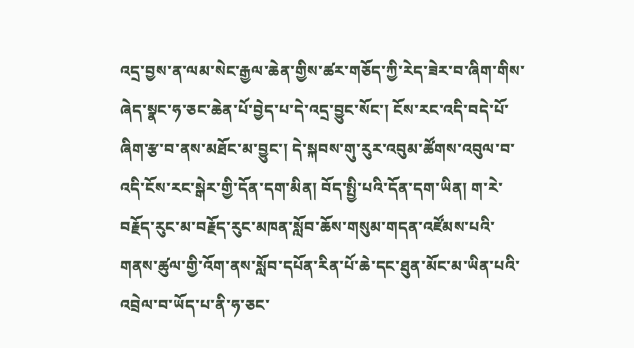འདྲ་བྱས་ན་ལམ་སེང་རྒྱལ་ཆེན་གྱིས་ཚར་གཅོད་ཀྱི་རེད་ཟེར་བ་ཞིག་གིས་ཞེད་སྣང་ཧ་ཅང་ཆེན་པོ་བྱེད་པ་དེ་འདྲ་བྱུང་སོང་། ངོས་རང་འདི་བདེ་པོ་ཞིག་རྩ་བ་ནས་མཐོང་མ་བྱུང་། དེ་སྐབས་གུ་རུར་འབུམ་ཚོགས་འབུལ་བ་འདི་ངོས་རང་སྒེར་གྱི་དོན་དག་མིན། བོད་སྤྱི་པའི་དོན་དག་ཡིན། ག་རེ་བརྗོད་རུང་མ་བརྗོད་རུང་མཁན་སློབ་ཆོས་གསུམ་གདན་འཛོམས་པའི་གནས་ཚུལ་གྱི་འོག་ནས་སློབ་དཔོན་རིན་པོ་ཆེ་དང་ཐུན་མོང་མ་ཡིན་པའི་འབྲེལ་བ་ཡོད་པ་ནི་ཧ་ཅང་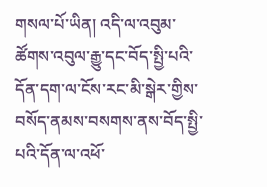གསལ་པོ་ཡིན། འདི་ལ་འབུམ་ཚོགས་འབུལ་རྒྱུ་དང་བོད་སྤྱི་པའི་དོན་དག་ལ་ངོས་རང་མི་སྒེར་གྱིས་བསོད་ནམས་བསགས་ནས་བོད་སྤྱི་པའི་དོན་ལ་འཕོ་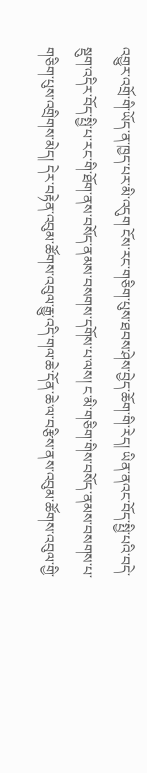འགྱུར་འགྲོ་གི་ཡོད་ན་ཁྱད་པར་མི་འདུག ངོས་རང་གཅིག་པུས་ཐབས་ཤེས་བྱེད་ཆོག་གི་རེད། ཡིན་ནའང་བོད་སྤྱི་པའི་བདེ་སྡུག་འདིར་བོད་སྤྱི་པ་རང་གི་ཐོག་ནས་བསོད་ནམས་བསགས་དགོས་པ་ལས། ང་མི་གཅིག་གིས་བསོད་ནམས་བསགས་པ་གཅིག་པུས་འགྲིགས་མེད། དེར་བརྟེན་འབུམ་ཚོགས་འབུལ་རྒྱུ་འདི་གལ་ཆེ་དོན་ཆེ་ལ་བརྩིས་ནས་འབུམ་ཚོགས་འབུལ་གྱི་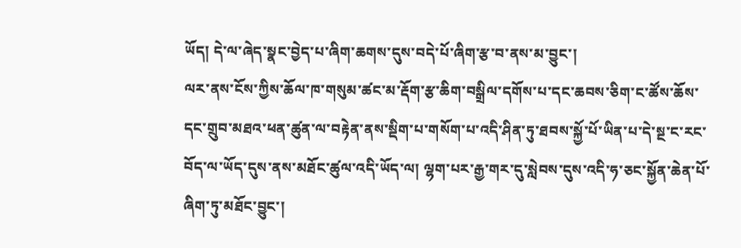ཡོད། དེ་ལ་ཞེད་སྣང་བྱེད་པ་ཞིག་ཆགས་དུས་བདེ་པོ་ཞིག་རྩ་བ་ནས་མ་བྱུང་།
ལར་ནས་ངོས་ཀྱིས་ཆོལ་ཁ་གསུམ་ཚང་མ་རྡོག་རྩ་ཆིག་བསྒྲིལ་དགོས་པ་དང་ཆབས་ཅིག་ང་ཚོས་ཆོས་དང་གྲུབ་མཐའ་ཕན་ཚུན་ལ་བརྟེན་ནས་སྡིག་པ་གསོག་པ་འདི་ཤིན་ཏུ་ཐབས་སྐྱོ་པོ་ཡིན་པ་དེ་སྔ་ང་རང་བོད་ལ་ཡོད་དུས་ནས་མཐོང་ཚུལ་འདི་ཡོད་ལ། ལྷག་པར་རྒྱ་གར་དུ་སླེབས་དུས་འདི་ཧ་ཅང་སྐྱོན་ཆེན་པོ་ཞིག་ཏུ་མཐོང་བྱུང་།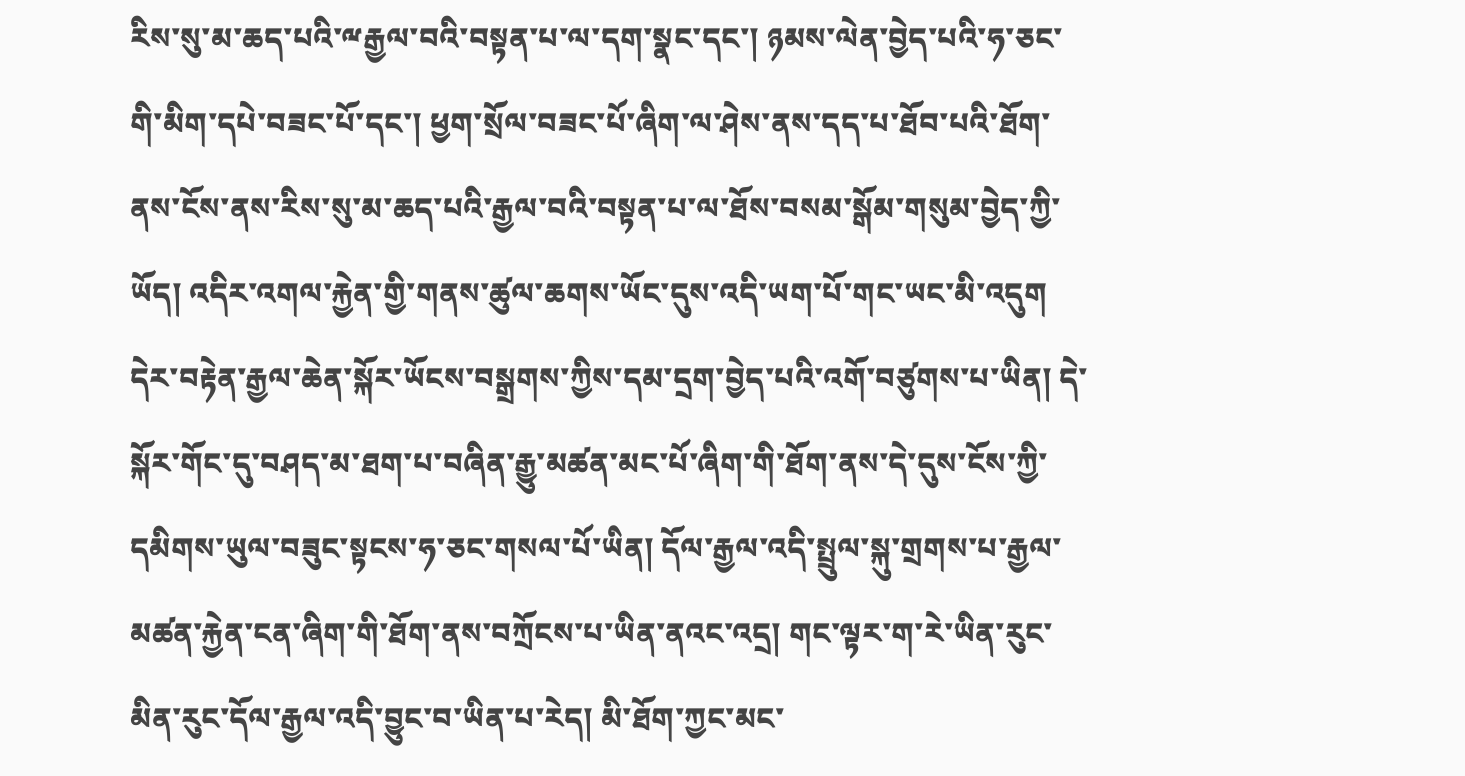རིས་སུ་མ་ཆད་པའི་ྋརྒྱལ་བའི་བསྟན་པ་ལ་དག་སྣང་དང་། ཉམས་ལེན་བྱེད་པའི་ཧ་ཅང་གི་མིག་དཔེ་བཟང་པོ་དང་། ཕྱག་སྲོལ་བཟང་པོ་ཞིག་ལ་ཤེས་ནས་དད་པ་ཐོབ་པའི་ཐོག་ནས་ངོས་ནས་རིས་སུ་མ་ཆད་པའི་རྒྱལ་བའི་བསྟན་པ་ལ་ཐོས་བསམ་སྒོམ་གསུམ་བྱེད་ཀྱི་ཡོད། འདིར་འགལ་རྐྱེན་གྱི་གནས་ཚུལ་ཆགས་ཡོང་དུས་འདི་ཡག་པོ་གང་ཡང་མི་འདུག དེར་བརྟེན་རྒྱལ་ཆེན་སྐོར་ཡོངས་བསྒྲགས་ཀྱིས་དམ་དྲག་བྱེད་པའི་འགོ་བཙུགས་པ་ཡིན། དེ་སྐོར་གོང་དུ་བཤད་མ་ཐག་པ་བཞིན་རྒྱུ་མཚན་མང་པོ་ཞིག་གི་ཐོག་ནས་དེ་དུས་ངོས་ཀྱི་དམིགས་ཡུལ་བཟུང་སྟངས་ཧ་ཅང་གསལ་པོ་ཡིན། དོལ་རྒྱལ་འདི་སྤྲུལ་སྐུ་གྲགས་པ་རྒྱལ་མཚན་རྐྱེན་ངན་ཞིག་གི་ཐོག་ནས་བཀྲོངས་པ་ཡིན་ནའང་འདྲ། གང་ལྟར་ག་རེ་ཡིན་རུང་མིན་རུང་དོལ་རྒྱལ་འདི་བྱུང་བ་ཡིན་པ་རེད། མི་ཐོག་ཀྱང་མང་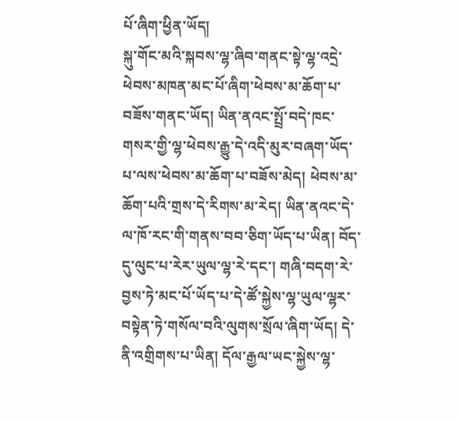པོ་ཞིག་ཕྱིན་ཡོད།
སྐུ་གོང་མའི་སྐབས་ལྷ་ཞིབ་གནང་སྟེ་ལྷ་འདྲེ་ཕེབས་མཁན་མང་པོ་ཞིག་ཕེབས་མ་ཆོག་པ་བཟོས་གནང་ཡོད། ཡིན་ནའང་སྤྲོ་བདེ་ཁང་གསར་གྱི་ལྷ་ཕེབས་རྒྱུ་དེ་འདི་མུར་བཞག་ཡོད་པ་ལས་ཕེབས་མ་ཆོག་པ་བཟོས་མེད། ཕེབས་མ་ཆོག་པའི་གྲས་དེ་རིགས་མ་རེད། ཡིན་ནའང་དེ་ལ་ཁོ་རང་གི་གནས་བབ་ཅིག་ཡོད་པ་ཡིན། བོད་དུ་ལུང་པ་རེར་ཡུལ་ལྷ་རེ་དང་། གཞི་བདག་རེ་བྱས་ཏེ་མང་པོ་ཡོད་པ་དེ་ཚོ་སྐྱེས་ལྷ་ཡུལ་ལྷར་བསྟེན་ཏེ་གསོལ་བའི་ལུགས་སྲོལ་ཞིག་ཡོད། དེ་ནི་འགྲིགས་པ་ཡིན། དོལ་རྒྱལ་ཡང་སྐྱེས་ལྷ་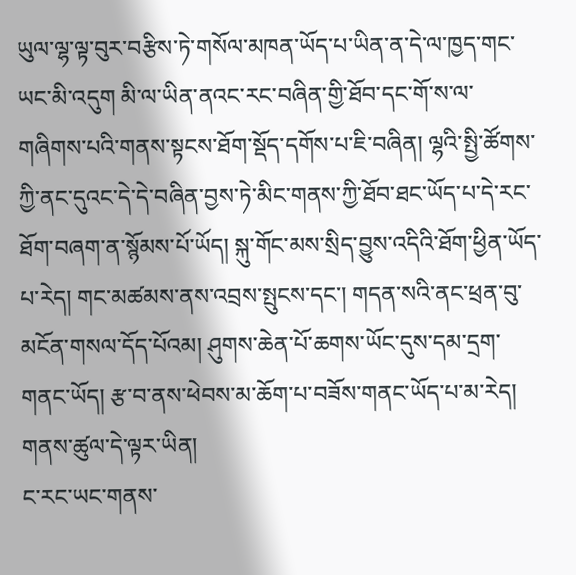ཡུལ་ལྷ་ལྟ་བུར་བརྩིས་ཏེ་གསོལ་མཁན་ཡོད་པ་ཡིན་ན་དེ་ལ་ཁྱད་གང་ཡང་མི་འདུག མི་ལ་ཡིན་ནའང་རང་བཞིན་གྱི་ཐོབ་དང་གོ་ས་ལ་གཞིགས་པའི་གནས་སྟངས་ཐོག་སྡོད་དགོས་པ་ཇི་བཞིན། ལྷའི་སྤྱི་ཚོགས་ཀྱི་ནང་དུའང་དེ་དེ་བཞིན་བྱས་ཏེ་མིང་གནས་ཀྱི་ཐོབ་ཐང་ཡོད་པ་དེ་རང་ཐོག་བཞག་ན་སྙོམས་པོ་ཡོད། སྐུ་གོང་མས་སྲིད་བྱུས་འདིའི་ཐོག་ཕྱིན་ཡོད་པ་རེད། གང་མཚམས་ནས་འབྲས་སྤུངས་དང་། གདན་སའི་ནང་ཕྲན་བུ་མངོན་གསལ་དོད་པོའམ། ཤུགས་ཆེན་པོ་ཆགས་ཡོང་དུས་དམ་དྲག་གནང་ཡོད། རྩ་བ་ནས་ཕེབས་མ་ཆོག་པ་བཟོས་གནང་ཡོད་པ་མ་རེད། གནས་ཚུལ་དེ་ལྟར་ཡིན།
ང་རང་ཡང་གནས་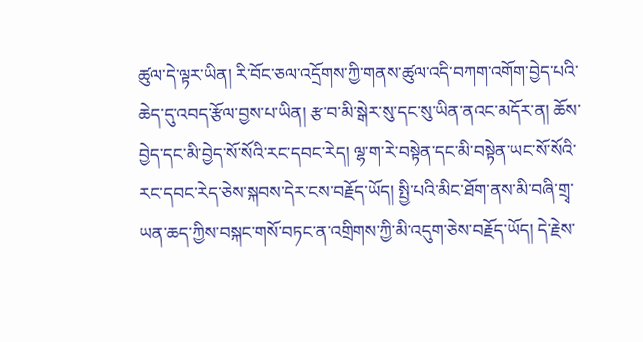ཚུལ་དེ་ལྟར་ཡིན། རི་བོང་ཅལ་འདྲོགས་ཀྱི་གནས་ཚུལ་འདི་བཀག་འགོག་བྱེད་པའི་ཆེད་དུ་འབད་རྩོལ་བྱས་པ་ཡིན། རྩ་བ་མི་སྒེར་སུ་དང་སུ་ཡིན་ནའང་མདོར་ན། ཆོས་བྱེད་དང་མི་བྱེད་སོ་སོའི་རང་དབང་རེད། ལྷ་ག་རེ་བསྟེན་དང་མི་བསྟེན་ཡང་སོ་སོའི་རང་དབང་རེད་ཅེས་སྐབས་དེར་ངས་བརྗོད་ཡོད། སྤྱི་པའི་མིང་ཐོག་ནས་མི་བཞི་གྲྭ་ཡན་ཆད་ཀྱིས་བསྐང་གསོ་བཏང་ན་འགྲིགས་ཀྱི་མི་འདུག་ཅེས་བརྗོད་ཡོད། དེ་རྗེས་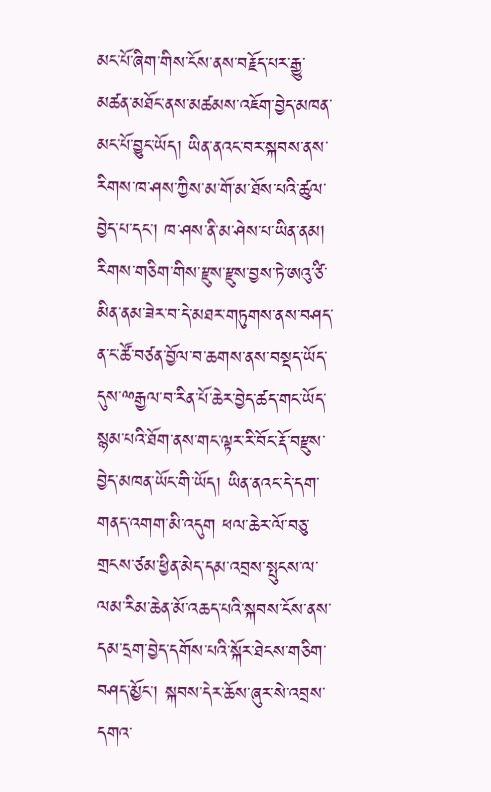མང་པོ་ཞིག་གིས་ངོས་ནས་བརྗོད་པར་རྒྱུ་མཚན་མཐོང་ནས་མཚམས་འཇོག་བྱེད་མཁན་མང་པོ་བྱུང་ཡོད། ཡིན་ནའང་བར་སྐབས་ནས་རིགས་ཁ་ཤས་ཀྱིས་མ་གོ་མ་ཐོས་པའི་ཚུལ་བྱེད་པ་དང་། ཁ་ཤས་ནི་མ་ཤེས་པ་ཡིན་ནམ། རིགས་གཅིག་གིས་རྫུས་རྫུས་བྱས་ཏེ་ཨའུ་ཙི་མིན་ནམ་ཟེར་བ་དེ་མཐར་གཏུགས་ནས་བཤད་ན་ང་ཚོ་བཙན་བྱོལ་བ་ཆགས་ནས་བསྡད་ཡོད་དུས་ྋརྒྱལ་བ་རིན་པོ་ཆེར་བྱེད་ཚད་གང་ཡོད་སྙམ་པའི་ཐོག་ནས་གང་ལྟར་རི་བོང་རྡོ་བརྫུས་བྱེད་མཁན་ཡོང་གི་ཡོད། ཡིན་ནའང་དེ་དག་གནད་འགག་མི་འདུག ཕལ་ཆེར་ལོ་བཅུ་གྲངས་ཙམ་ཕྱིན་མེད་དམ་འབྲས་སྤུངས་ལ་ལམ་རིམ་ཆེན་མོ་འཆད་པའི་སྐབས་ངོས་ནས་དམ་དྲག་བྱེད་དགོས་པའི་སྐོར་ཐེངས་གཅིག་བཤད་མྱོང་། སྐབས་དེར་ཆོས་ཞུར་སེ་འབྲས་དགའ་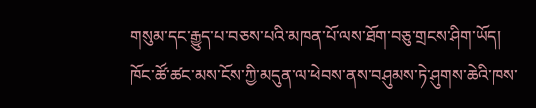གསུམ་དང་རྒྱུད་པ་བཅས་པའི་མཁན་པོ་ལས་ཐོག་བཅུ་གྲངས་ཤིག་ཡོད། ཁོང་ཚོ་ཚང་མས་ངོས་ཀྱི་མདུན་ལ་ཕེབས་ནས་བཤུམས་ཏེ་ཤུགས་ཆེའི་ཁས་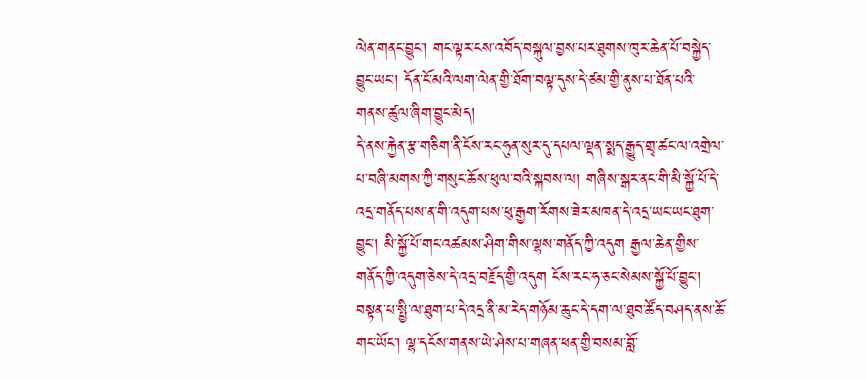ལེན་གནང་བྱུང་། གང་ལྟར་ངས་འབོད་བསྐུལ་བྱས་པར་ཐུགས་ཁུར་ཆེན་པོ་བསྐྱེད་བྱུང་ཡང་། དོན་ངོ་མའི་ལག་ལེན་གྱི་ཐོག་བལྟ་དུས་དེ་ཙམ་གྱི་ནུས་པ་ཐོན་པའི་གནས་ཚུལ་ཞིག་བྱུང་མེད།
དེ་ནས་རྐྱེན་རྩ་གཅིག་ནི་ངོས་རང་ཧུན་སུར་དུ་དཔལ་ལྡན་སྨད་རྒྱུད་གྲྭ་ཚང་ལ་འགྲེལ་པ་བཞི་མགས་ཀྱི་གསུང་ཆོས་ཕུལ་བའི་སྐབས་ལ། གཞིས་སྒར་ནང་གི་མི་སྐྱོ་པོ་དེ་འདྲ་གནོད་པས་ན་གི་འདུག་པས་ཕུ་རྒྱག་རོགས་ཟེར་མཁན་དེ་འདྲ་ཡང་ཡང་ཐུག་བྱུང་། མི་སྐྱོ་པོ་གང་འཚམས་ཤིག་གིས་ལྷས་གནོད་ཀྱི་འདུག རྒྱལ་ཆེན་གྱིས་གནོད་ཀྱི་འདུག་ཅེས་དེ་འདྲ་བརྗོད་གྱི་འདུག ངོས་རང་ཧ་ཅང་སེམས་སྐྱོ་པོ་བྱུང་། བསྟན་པ་སྤྱི་ལ་ཐུག་པ་དེ་འདྲ་ནི་མ་རེད་གཉོམ་ཆུང་དེ་དག་ལ་ཐུབ་ཚོད་བཤད་ནས་ཆོ་གང་ཡོང་། ལྷ་དངོས་གནས་ཡེ་ཤེས་པ་གཞན་ཕན་གྱི་བསམ་བློ་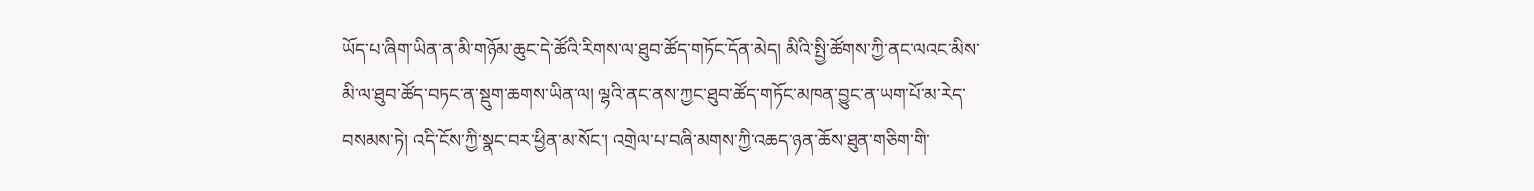ཡོད་པ་ཞིག་ཡིན་ན་མི་གཉོམ་ཆུང་དེ་ཚོའི་རིགས་ལ་ཐུབ་ཚོད་གཏོང་དོན་མེད། མིའི་སྤྱི་ཚོགས་ཀྱི་ནང་ལའང་མིས་མི་ལ་ཐུབ་ཚོད་བཏང་ན་སྡུག་ཆགས་ཡིན་ལ། ལྷའི་ནང་ནས་ཀྱང་ཐུབ་ཚོད་གཏོང་མཁན་བྱུང་ན་ཡག་པོ་མ་རེད་བསམས་ཏེ། འདི་ངོས་ཀྱི་སྣང་བར་ཕྱིན་མ་སོང་། འགྲེལ་པ་བཞི་མགས་ཀྱི་འཆད་ཉན་ཆོས་ཐུན་གཅིག་གི་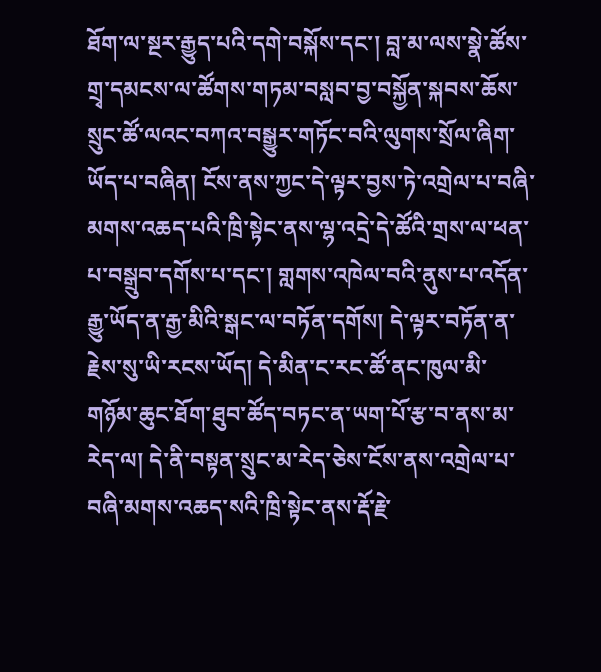ཐོག་ལ་སྔར་རྒྱུད་པའི་དགེ་བསྐོས་དང་། བླ་མ་ལས་སྣེ་ཚོས་གྲྭ་དམངས་ལ་ཚོགས་གཏམ་བསླབ་བྱ་བསྐྱོན་སྐབས་ཆོས་སྲུང་ཚོ་ལའང་བཀའ་བསྒྱུར་གཏོང་བའི་ལུགས་སྲོལ་ཞིག་ཡོད་པ་བཞིན། ངོས་ནས་ཀྱང་དེ་ལྟར་བྱས་ཏེ་འགྲེལ་པ་བཞི་མགས་འཆད་པའི་ཁྲི་སྟེང་ནས་ལྷ་འདྲེ་དེ་ཚོའི་གྲས་ལ་ཕན་པ་བསྒྲུབ་དགོས་པ་དང་། གླགས་འཁེལ་བའི་ནུས་པ་འདོན་རྒྱུ་ཡོད་ན་རྒྱ་མིའི་སྒང་ལ་བཏོན་དགོས། དེ་ལྟར་བཏོན་ན་རྗེས་སུ་ཡི་རངས་ཡོད། དེ་མིན་ང་རང་ཚོ་ནང་ཁུལ་མི་གཉོམ་ཆུང་ཐོག་ཐུབ་ཚོད་བཏང་ན་ཡག་པོ་རྩ་བ་ནས་མ་རེད་ལ། དེ་ནི་བསྟན་སྲུང་མ་རེད་ཅེས་ངོས་ནས་འགྲེལ་པ་བཞི་མགས་འཆད་སའི་ཁྲི་སྟེང་ནས་རྡོ་རྗེ་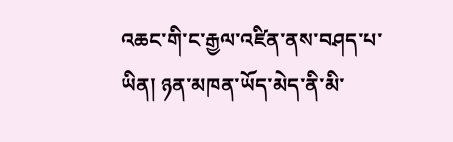འཆང་གི་ང་རྒྱལ་འཛིན་ནས་བཤད་པ་ཡིན། ཉན་མཁན་ཡོད་མེད་ནི་མི་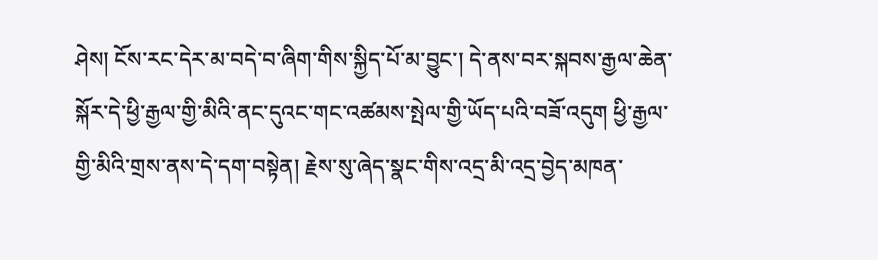ཤེས། ངོས་རང་དེར་མ་བདེ་བ་ཞིག་གིས་སྐྱིད་པོ་མ་བྱུང་། དེ་ནས་བར་སྐབས་རྒྱལ་ཆེན་སྐོར་དེ་ཕྱི་རྒྱལ་གྱི་མིའི་ནང་དུའང་གང་འཚམས་སྤེལ་གྱི་ཡོད་པའི་བཟོ་འདུག ཕྱི་རྒྱལ་གྱི་མིའི་གྲས་ནས་དེ་དག་བསྟེན། རྗེས་སུ་ཞེད་སྣང་གིས་འདྲ་མི་འདྲ་བྱེད་མཁན་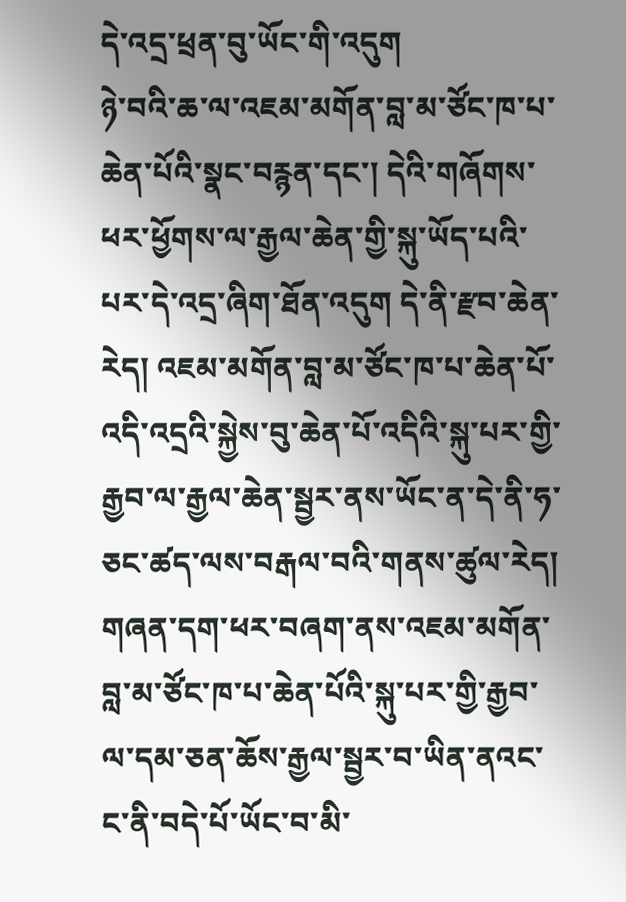དེ་འདྲ་ཕྲན་བུ་ཡོང་གི་འདུག
ཉེ་བའི་ཆ་ལ་འཇམ་མགོན་བླ་མ་ཙོང་ཁ་པ་ཆེན་པོའི་སྣང་བརྙན་དང་། དེའི་གཞོགས་ཕར་ཕྱོགས་ལ་རྒྱལ་ཆེན་གྱི་སྐུ་ཡོད་པའི་པར་དེ་འདྲ་ཞིག་ཐོན་འདུག དེ་ནི་རྫབ་ཆེན་རེད། འཇམ་མགོན་བླ་མ་ཙོང་ཁ་པ་ཆེན་པོ་འདི་འདྲའི་སྐྱེས་བུ་ཆེན་པོ་འདིའི་སྐུ་པར་གྱི་རྒྱབ་ལ་རྒྱལ་ཆེན་སྦྱར་ནས་ཡོང་ན་དེ་ནི་ཧ་ཅང་ཚད་ལས་བརྒལ་བའི་གནས་ཚུལ་རེད། གཞན་དག་ཕར་བཞག་ནས་འཇམ་མགོན་བླ་མ་ཙོང་ཁ་པ་ཆེན་པོའི་སྐུ་པར་གྱི་རྒྱབ་ལ་དམ་ཅན་ཆོས་རྒྱལ་སྦྱར་བ་ཡིན་ནའང་ང་ནི་བདེ་པོ་ཡོང་བ་མི་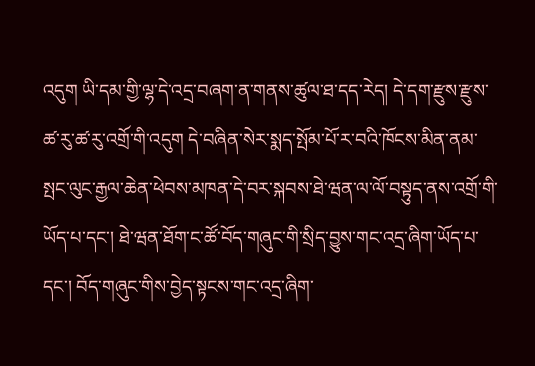འདུག ཡི་དམ་གྱི་ལྷ་དེ་འདྲ་བཞག་ན་གནས་ཚུལ་ཐ་དད་རེད། དེ་དག་རྫུས་རྫུས་ཚ་རུ་ཚ་རུ་འགྲོ་གི་འདུག དེ་བཞིན་སེར་སྨད་སྤོམ་པོ་ར་བའི་ཁོངས་མིན་ནམ་སྤང་ལུང་རྒྱལ་ཆེན་ཕེབས་མཁན་དེ་བར་སྐབས་ཐེ་ཝན་ལ་ལོ་བསྟུད་ནས་འགྲོ་གི་ཡོད་པ་དང་། ཐེ་ཝན་ཐོག་ང་ཚོ་བོད་གཞུང་གི་སྲིད་བྱུས་གང་འདྲ་ཞིག་ཡོད་པ་དང་། བོད་གཞུང་གིས་བྱེད་སྟངས་གང་འདྲ་ཞིག་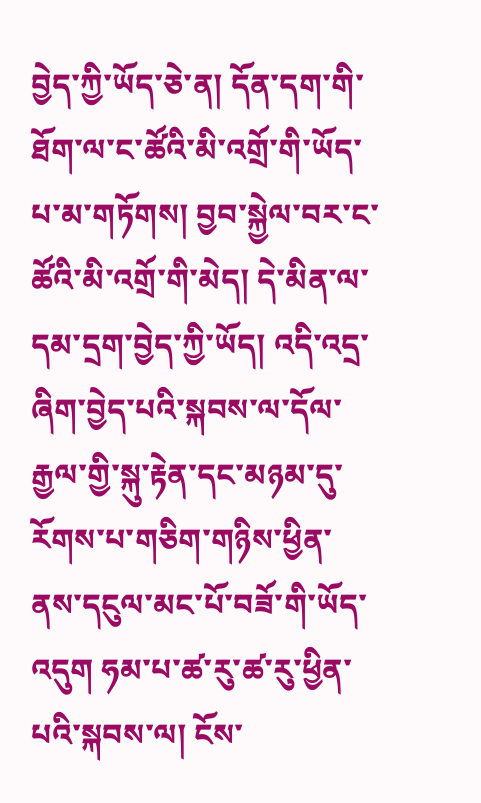བྱེད་ཀྱི་ཡོད་ཅེ་ན། དོན་དག་གི་ཐོག་ལ་ང་ཚོའི་མི་འགྲོ་གི་ཡོད་པ་མ་གཏོགས། བྱབ་སྐྱེལ་བར་ང་ཚོའི་མི་འགྲོ་གི་མེད། དེ་མིན་ལ་དམ་དྲག་བྱེད་ཀྱི་ཡོད། འདི་འདྲ་ཞིག་བྱེད་པའི་སྐབས་ལ་དོལ་རྒྱལ་གྱི་སྐུ་རྟེན་དང་མཉམ་དུ་རོགས་པ་གཅིག་གཉིས་ཕྱིན་ནས་དངུལ་མང་པོ་བཟོ་གི་ཡོད་འདུག ཧམ་པ་ཚ་རུ་ཚ་རུ་ཕྱིན་པའི་སྐབས་ལ། ངོས་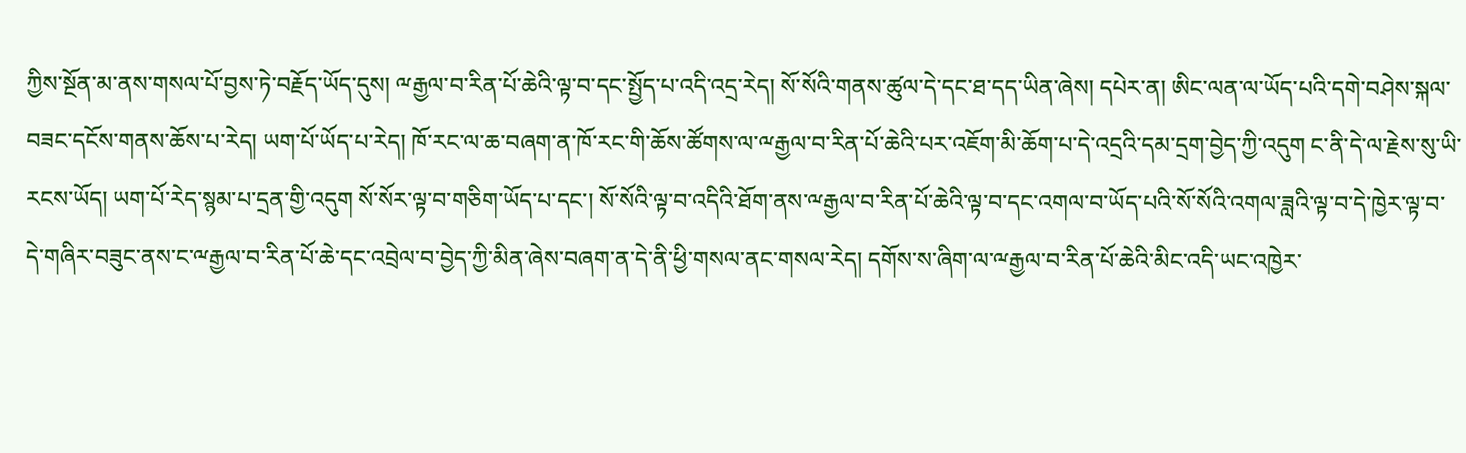ཀྱིས་སྔོན་མ་ནས་གསལ་པོ་བྱས་ཏེ་བརྗོད་ཡོད་དུས། ྋརྒྱལ་བ་རིན་པོ་ཆེའི་ལྟ་བ་དང་སྤྱོད་པ་འདི་འདྲ་རེད། སོ་སོའི་གནས་ཚུལ་དེ་དང་ཐ་དད་ཡིན་ཞེས། དཔེར་ན། ཨིང་ལན་ལ་ཡོད་པའི་དགེ་བཤེས་སྐལ་བཟང་དངོས་གནས་ཆོས་པ་རེད། ཡག་པོ་ཡོད་པ་རེད། ཁོ་རང་ལ་ཆ་བཞག་ན་ཁོ་རང་གི་ཆོས་ཚོགས་ལ་ྋརྒྱལ་བ་རིན་པོ་ཆེའི་པར་འཇོག་མི་ཆོག་པ་དེ་འདྲའི་དམ་དྲག་བྱེད་ཀྱི་འདུག ང་ནི་དེ་ལ་རྗེས་སུ་ཡི་རངས་ཡོད། ཡག་པོ་རེད་སྙམ་པ་དྲན་གྱི་འདུག སོ་སོར་ལྟ་བ་གཅིག་ཡོད་པ་དང་། སོ་སོའི་ལྟ་བ་འདིའི་ཐོག་ནས་ྋརྒྱལ་བ་རིན་པོ་ཆེའི་ལྟ་བ་དང་འགལ་བ་ཡོད་པའི་སོ་སོའི་འགལ་ཟླའི་ལྟ་བ་དེ་ཁྱེར་ལྟ་བ་དེ་གཞིར་བཟུང་ནས་ང་ྋརྒྱལ་བ་རིན་པོ་ཆེ་དང་འབྲེལ་བ་བྱེད་ཀྱི་མིན་ཞེས་བཞག་ན་དེ་ནི་ཕྱི་གསལ་ནང་གསལ་རེད། དགོས་ས་ཞིག་ལ་ྋརྒྱལ་བ་རིན་པོ་ཆེའི་མིང་འདི་ཡང་འཁྱེར་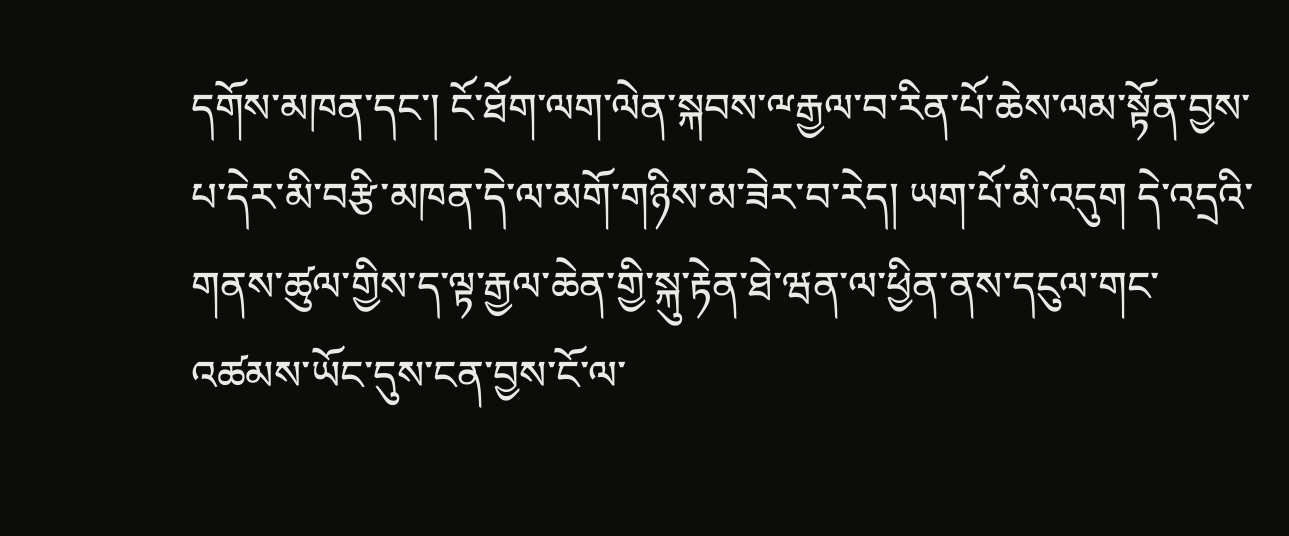དགོས་མཁན་དང་། ངོ་ཐོག་ལག་ལེན་སྐབས་ྋརྒྱལ་བ་རིན་པོ་ཆེས་ལམ་སྟོན་བྱས་པ་དེར་མི་བརྩི་མཁན་དེ་ལ་མགོ་གཉིས་མ་ཟེར་བ་རེད། ཡག་པོ་མི་འདུག དེ་འདྲའི་གནས་ཚུལ་གྱིས་ད་ལྟ་རྒྱལ་ཆེན་གྱི་སྐུ་རྟེན་ཐེ་ཝན་ལ་ཕྱིན་ནས་དངུལ་གང་འཚམས་ཡོང་དུས་ངན་བྱས་ངོ་ལ་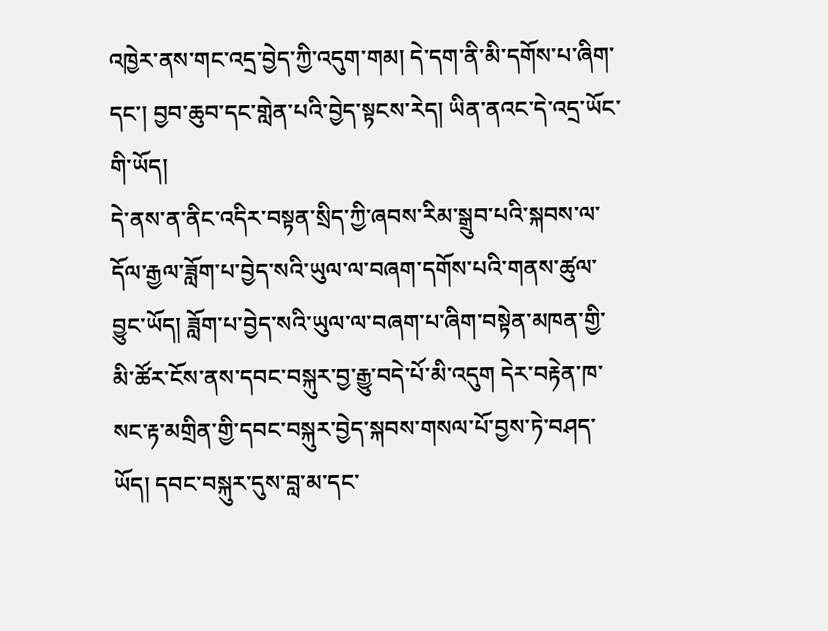འཁྱེར་ནས་གང་འདྲ་བྱེད་ཀྱི་འདུག་གམ། དེ་དག་ནི་མི་དགོས་པ་ཞིག་དང་། བྱབ་ཆུབ་དང་གླེན་པའི་བྱེད་སྟངས་རེད། ཡིན་ནའང་དེ་འདྲ་ཡོང་གི་ཡོད།
དེ་ནས་ན་ནིང་འདིར་བསྟན་སྲིད་ཀྱི་ཞབས་རིམ་སྒྲུབ་པའི་སྐབས་ལ་དོལ་རྒྱལ་ཟློག་པ་བྱེད་སའི་ཡུལ་ལ་བཞག་དགོས་པའི་གནས་ཚུལ་བྱུང་ཡོད། ཟློག་པ་བྱེད་སའི་ཡུལ་ལ་བཞག་པ་ཞིག་བསྟེན་མཁན་གྱི་མི་ཚོར་ངོས་ནས་དབང་བསྐུར་བྱ་རྒྱུ་བདེ་པོ་མི་འདུག དེར་བརྟེན་ཁ་སང་རྟ་མགྲིན་གྱི་དབང་བསྐུར་བྱེད་སྐབས་གསལ་པོ་བྱས་ཏེ་བཤད་ཡོད། དབང་བསྐུར་དུས་བླ་མ་དང་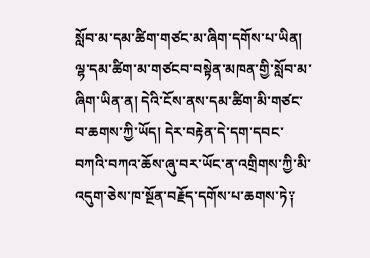སློབ་མ་དམ་ཚིག་གཙང་མ་ཞིག་དགོས་པ་ཡིན། ལྷ་དམ་ཚིག་མ་གཙངབ་བསྟེན་མཁན་གྱི་སློབ་མ་ཞིག་ཡིན་ན། དེའི་ངོས་ནས་དམ་ཚིག་མི་གཙང་བ་ཆགས་ཀྱི་ཡོད། དེར་བརྟེན་དེ་དག་དབང་བཀའི་བཀའ་ཆོས་ཞུ་བར་ཡོང་ན་འགྲིགས་ཀྱི་མི་འདུག་ཅེས་ཁ་སྔོན་བརྗོད་དགོས་པ་ཆགས་ཏེ༑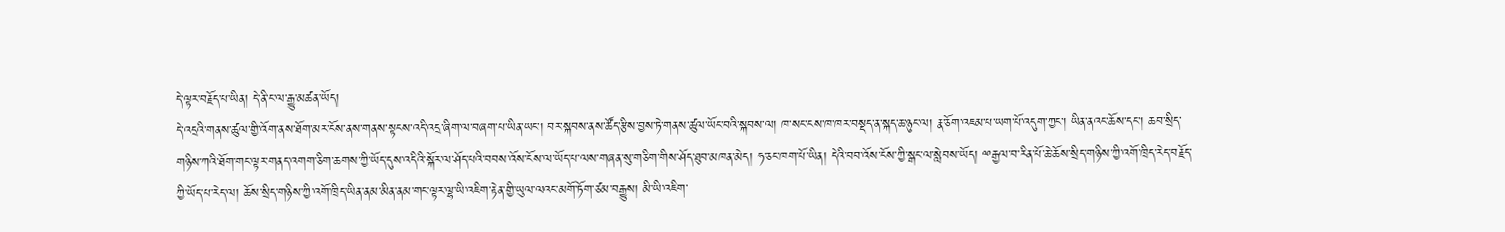དེ་ལྟར་བརྗོད་པ་ཡིན། དེ་ནི་ང་ལ་རྒྱུ་མཚན་ཡོད།
དེ་འདྲའི་གནས་ཚུལ་གྱི་འོག་ནས་ཐོག་མར་ངོས་ནས་གནས་སྟངས་འདི་འདྲ་ཞིག་ལ་བཞག་པ་ཡིན་ཡང་། བར་སྐབས་ནས་ཚོད་རྩིས་བྱས་ཏེ་གནས་ཚུལ་ཡོང་བའི་སྐབས་ལ། ཁ་སང་ངས་ཁ་ཁར་བསྡད་ན་སྐད་ཆ་ཉུང་ལ། རྣ་ཅོག་འཇམ་པ་ཡག་པོ་འདུག་ཀྱང་། ཡིན་ནའང་ཆོས་དང་། ཆབ་སྲིད་གཉིས་ཀའི་ཐོག་གང་ལྟར་གནད་འགག་ཅིག་ཆགས་ཀྱི་ཡོད་དུས་འདིའི་སྐོར་ལ་ཤོད་པའི་བབས་འོས་ངོས་ལ་ཡོད་པ་ལས་གཞན་སུ་གཅིག་གིས་ཤོད་ཐུབ་མཁན་མེད། ཧ་ཅང་ཁག་པོ་ཡིན། དེའི་བབ་འོས་ངོས་ཀྱི་སྒང་ལ་སླེབས་ཡོད། ྋརྒྱལ་བ་རིན་པོ་ཆེ་ཆོས་སྲིད་གཉིས་ཀྱི་འགོ་ཁྲིད་རེད་བརྗོད་ཀྱི་ཡོད་པ་རེད་ལ། ཆོས་སྲིད་གཉིས་ཀྱི་འགོ་ཁྲིད་ཡིན་ནམ་མིན་ནམ་གང་ལྟར་ལྷ་ཡི་འཇིག་རྟེན་གྱི་ཡུལ་ལའང་མགོ་ཏོག་ཙམ་བརྒྱུས། མི་ཡི་འཇིག་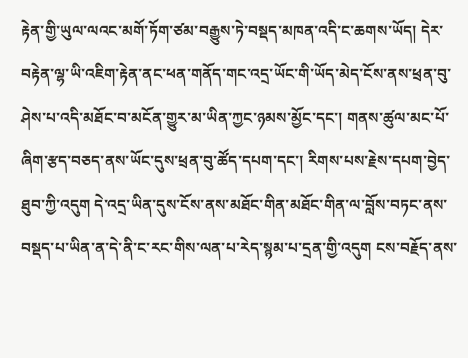རྟེན་གྱི་ཡུལ་ལའང་མགོ་ཏོག་ཙམ་བརྒྱུས་ཏེ་བསྡད་མཁན་འདི་ང་ཆགས་ཡོད། དེར་བརྟེན་ལྷ་ཡི་འཇིག་རྟེན་ནང་ཕན་གནོད་གང་འདྲ་ཡོང་གི་ཡོད་མེད་ངོས་ནས་ཕྲན་བུ་ཤེས་པ་འདི་མཐོང་བ་མངོན་གྱུར་མ་ཡིན་ཀྱང་ཉམས་མྱོང་དང་། གནས་ཚུལ་མང་པོ་ཞིག་རྩད་བཅད་ནས་ཡོང་དུས་ཕྲན་བུ་ཚོད་དཔག་དང་། རིགས་པས་རྗེས་དཔག་བྱེད་ཐུབ་ཀྱི་འདུག དེ་འདྲ་ཡིན་དུས་ངོས་ནས་མཐོང་གིན་མཐོང་གིན་ལ་བློས་བཏང་ནས་བསྡད་པ་ཡིན་ན་དེ་ནི་ང་རང་གིས་ལན་པ་རེད་སྙམ་པ་དྲན་གྱི་འདུག ངས་བརྗོད་ནས་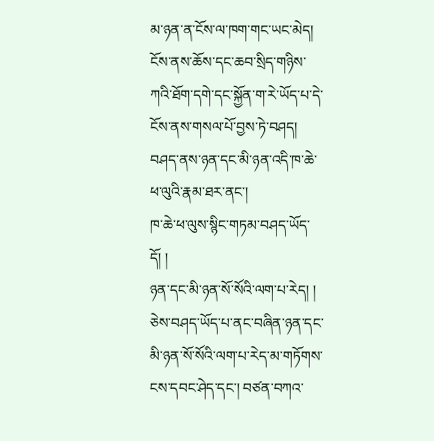མ་ཉན་ན་ངོས་ལ་ཁག་གང་ཡང་མེད། ངོས་ནས་ཆོས་དང་ཆབ་སྲིད་གཉིས་ཀའི་ཐོག་དགེ་དང་སྐྱོན་ག་རེ་ཡོད་པ་དེ་ངོས་ནས་གསལ་པོ་བྱས་ཏེ་བཤད། བཤད་ནས་ཉན་དང་མི་ཉན་འདི་ཁ་ཆེ་ཕ་ལུའི་རྣམ་ཐར་ནང་།
ཁ་ཆེ་ཕ་ལུས་སྙིང་གཏམ་བཤད་ཡོད་དོ། །
ཉན་དང་མི་ཉན་སོ་སོའི་ལག་པ་རེད། །
ཅེས་བཤད་ཡོད་པ་ནང་བཞིན་ཉན་དང་མི་ཉན་སོ་སོའི་ལག་པ་རེད་མ་གཏོགས་ངས་དབང་ཤེད་དང་། བཙན་བཀའ་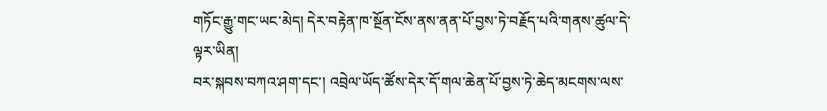གཏོང་རྒྱུ་གང་ཡང་མེད། དེར་བརྟེན་ཁ་སྔོན་ངོས་ནས་ནན་པོ་བྱས་ཏེ་བརྗོད་པའི་གནས་ཚུལ་དེ་ལྟར་ཡིན།
བར་སྐབས་བཀའ་ཤག་དང་། འབྲེལ་ཡོད་ཚོས་དེར་དོ་གལ་ཆེན་པོ་བྱས་ཏེ་ཆེད་མངགས་ལས་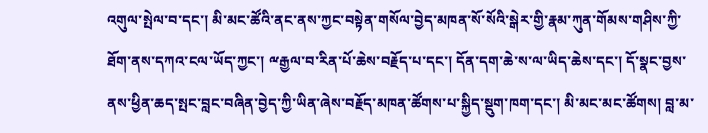འགུལ་སྤེལ་བ་དང་། མི་མང་ཚོའི་ནང་ནས་ཀྱང་བསྟེན་གསོལ་བྱེད་མཁན་སོ་སོའི་སྒེར་གྱི་རྣམ་ཀུན་གོམས་གཤིས་ཀྱི་ཐོག་ནས་དཀའ་ངལ་ཡོད་ཀྱང་། ྋརྒྱལ་བ་རིན་པོ་ཆེས་བརྗོད་པ་དང་། དོན་དག་ཆེ་ས་ལ་ཡིད་ཆེས་དང་། དོ་སྣང་བྱས་ནས་ཕྱིན་ཆད་སྤང་བླང་བཞིན་བྱེད་ཀྱི་ཡིན་ཞེས་བརྗོད་མཁན་ཚོགས་པ་སྐྱིད་སྡུག་ཁག་དང་། མི་མང་མང་ཚོགས། བླ་མ་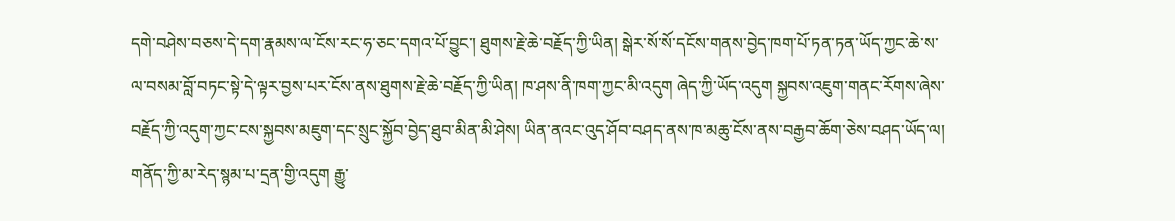དགེ་བཤེས་བཅས་དེ་དག་རྣམས་ལ་ངོས་རང་ཧ་ཅང་དགའ་པོ་བྱུང་། ཐུགས་རྗེ་ཆེ་བརྗོད་ཀྱི་ཡིན། སྒེར་སོ་སོ་དངོས་གནས་བྱེད་ཁག་པོ་ཏན་ཏན་ཡོད་ཀྱང་ཆེ་ས་ལ་བསམ་བློ་བཏང་སྟེ་དེ་ལྟར་བྱས་པར་ངོས་ནས་ཐུགས་རྗེ་ཆེ་བརྗོད་ཀྱི་ཡིན། ཁ་ཤས་ནི་ཁག་ཀྱང་མི་འདུག ཞེད་ཀྱི་ཡོད་འདུག སྐྱབས་འཇུག་གནང་རོགས་ཞེས་བརྗོད་ཀྱི་འདུག་ཀྱང་ངས་སྐྱབས་མཇུག་དང་སྲུང་སྐྱོབ་བྱེད་ཐུབ་མིན་མི་ཤེས། ཡིན་ནའང་འུད་ཤོབ་བཤད་ནས་ཁ་མཆུ་ངོས་ནས་བརྒྱབ་ཆོག་ཅེས་བཤད་ཡོད་ལ། གནོད་ཀྱི་མ་རེད་སྙམ་པ་དྲན་གྱི་འདུག རྒྱུ་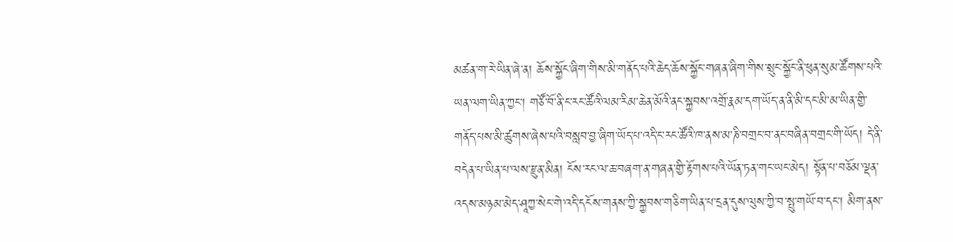མཚན་ག་རེ་ཡིན་ཞེ་ན། ཆོས་སྐྱོང་ཞིག་གིས་མི་གནོད་པའི་ཆེད་ཆོས་སྐྱོང་གཞན་ཞིག་གིས་སྲུང་སྐྱོང་ནི་ཕུན་སུམ་ཚོགས་པའི་ཡན་ལག་ཡིན་ཀྱང་། གཙོ་བོ་ནི་ང་རང་ཚོའི་ལམ་རིམ་ཆེན་མོའི་ནང་སྐྱབས་འགྲོ་རྣམ་དག་ཡོད་ན་ནི་མི་དང་མི་མ་ཡིན་གྱི་གནོད་པས་མི་ཚུགས་ཞེས་པའི་བསླབ་བྱ་ཞིག་ཡོད་པ་འདི་ང་རང་ཚོའི་ཁ་ནས་མ་ཎི་བགྲང་བ་ནང་བཞིན་བགྲང་གི་ཡོད། དེ་ནི་བདེན་པ་ཡིན་པ་ལས་རྫུན་མིན། ངོས་རང་ལ་ཆ་བཞག་ན་གཞན་གྱི་རྟོགས་པའི་ཡོན་ཏན་གང་ཡང་མེད། སྟོན་པ་བཅོམ་ལྡན་འདས་མཉམ་མེད་ཤཱཀྱ་སེང་གེ་འདི་དངོས་གནས་ཀྱི་སྐྱབས་གཅིག་ཡིན་པ་དྲན་དུས་ལུས་ཀྱི་བ་སྤུ་གཡོ་བ་དང་། མིག་ནས་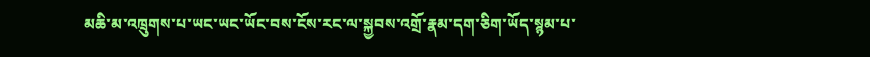མཆི་མ་འཁྲུགས་པ་ཡང་ཡང་ཡོང་བས་ངོས་རང་ལ་སྐྱབས་འགྲོ་རྣམ་དག་ཅིག་ཡོད་སྙམ་པ་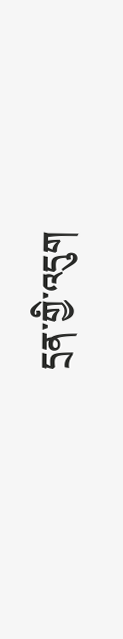དྲན་གྱི་འདུག